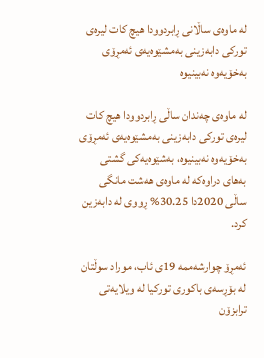له‌ ماوه‌ی ساڵانی ڕابردوودا هیچ كات لیره‌ی توركی دابه‌زینی به‌مشێوه‌یه‌ی ئه‌مڕۆی به‌خۆیه‌وه‌ نه‌بینیوه

له‌ ماوه‌ی چه‌ندان ساڵی ڕابردوودا هیچ كات لیره‌ی توركی دابه‌زینی به‌مشێوه‌یه‌ی ئه‌مڕۆی به‌خۆیه‌وه‌ نه‌بینیوه‌، به‌شێوه‌یه‌كی گشتی به‌های دراوه‌كه‌ له‌ ماوه‌ی هه‌شت مانگی ساڵی 2020دا 30.25% ڕووی له‌ دابه‌زین كرد.

ئه‌مڕۆ چوارشه‌ممه‌ 19ی ئاب، موراد سوڵتان له‌ بۆڕسه‌ی‌ باكوری‌ توركیا له‌ ویلایه‌تی ترابزۆن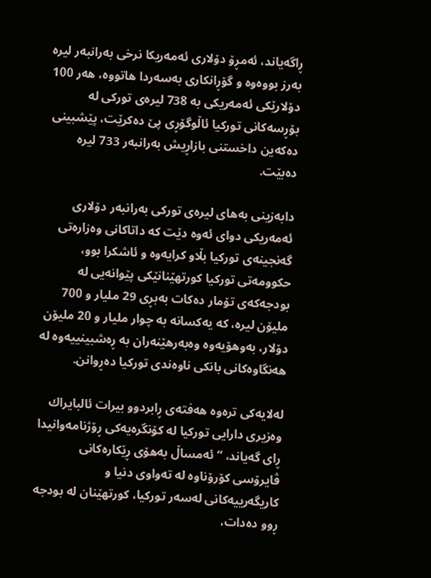ڕاگه‌یاند، ئه‌مڕۆ دۆلاری ئه‌مه‌ریكا نرخی به‌رانبه‌ر لیره‌ به‌رز بووه‌وه‌ و گۆڕانكاری به‌سه‌ردا هاتووه‌، هه‌ر 100 دۆلارێكی ئه‌مه‌ریكی به‌ 738 لیره‌ی توركی له‌ بۆڕسه‌كانی‌ توركیا ئاڵوگۆڕی پێ ده‌كرێت، پێشبینی ده‌كه‌ین داخستنی‌ بازاڕیش به‌رانبه‌ر 733 لیره‌ ده‌بێت.

دابه‌زینی به‌های لیره‌ی توركی به‌رانبه‌ر دۆلاری ئه‌مه‌ریكی دوای ئه‌وه‌ دێت كه‌ داتاكانی وه‌زاره‌تی گه‌نجینه‌ی توركیا بڵاو كرایه‌وه‌ و ئاشكرا بوو، حكوومه‌تی توركیا كورتھێنانێكی پێوانه‌یی له‌ بودجه‌كه‌ی تۆمار ده‌كات به‌بڕی 29 ملیار و 700 ملیۆن لیره‌، كه‌ یه‌كسانه‌ به‌ چوار ملیار و 20 ملیۆن دۆلار، به‌وهۆیه‌وه‌ وه‌به‌رھێنه‌ران به‌ ڕه‌شبینییه‌وه‌ له‌ ھه‌نگاوه‌كانی بانكی ناوه‌ندی توركیا ده‌ڕوانن.

له‌لایه‌كی تره‌وه‌ ھه‌فته‌ی ڕابردوو بیرات ئالبایراك وه‌زیری دارایی توركیا له‌ كۆنگره‌یه‌كی ڕۆژنامه‌وانیدا ڕای گه‌یاند، “ئه‌مساڵ به‌ھۆی ڕێكاره‌كانی ڤایرۆسی كۆرۆناوه‌ له‌ ته‌واوی دنیا و كاریگه‌رییه‌كانی له‌سه‌ر توركیا، كورتھێنان له‌ بودجه‌ ڕوو ده‌دات،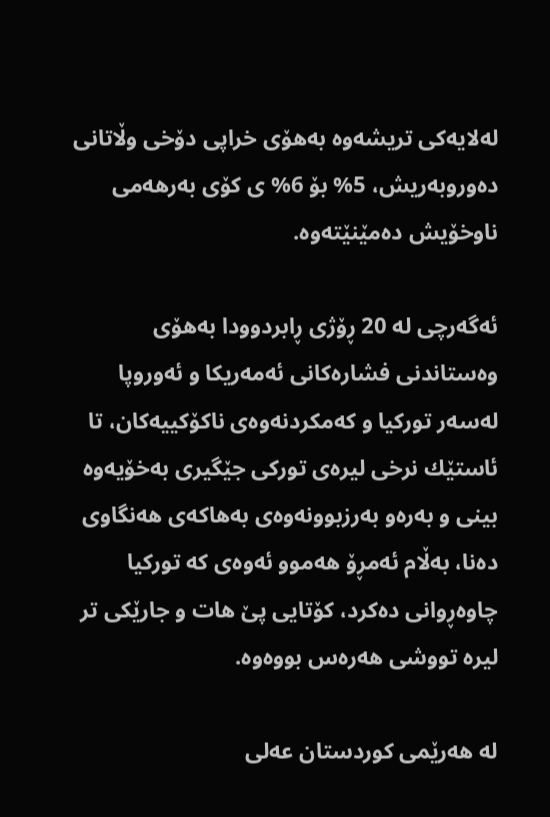له‌لایه‌كی تریشه‌وه‌ به‌هۆی خراپی دۆخی وڵاتانی ده‌وروبه‌ریش، 5% بۆ 6% ی كۆی به‌رھه‌می ناوخۆیش ده‌مێنێته‌وه‌.

ئه‌گه‌رچی له‌ 20 ڕۆژی ڕابردوودا به‌هۆی وه‌ستاندنی فشاره‌كانی ئه‌مه‌ریكا و ئه‌وروپا له‌سه‌ر توركیا و كه‌مكردنه‌وه‌ی ناكۆكییه‌كان، تا ئاستێك نرخی لیره‌ی توركی جێگیری به‌خۆیه‌وه‌ بینی و به‌ره‌و به‌رزبوونه‌وه‌ی به‌هاكه‌ی هه‌نگاوی ده‌نا، به‌ڵام ئه‌مڕۆ هه‌موو ئه‌وه‌ی كه‌ توركیا چاوه‌ڕوانی ده‌كرد، كۆتایی پێ هات و جارێكی تر لیره‌ تووشی هه‌ره‌س بووه‌وه‌.

له‌ هه‌رێمی كوردستان عه‌لی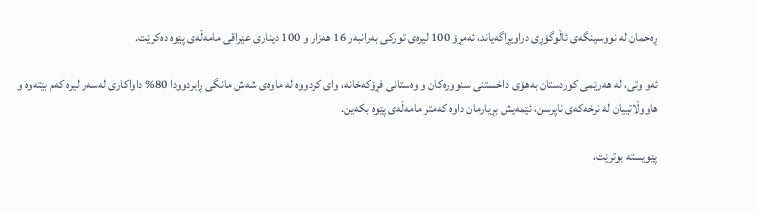ڕه‌حمان له‌ نووسینگه‌ی ئاڵوگۆڕی دراویڕاگه‌یاند، ئه‌مڕۆ 100 لیره‌ی توركی به‌رانبه‌ر 16 هه‌زار و 100 دیناری عێراقی مامه‌ڵه‌ی پێوه‌ ده‌كرێت.

ئه‌و وتی، له‌ هه‌رێمی كوردستان به‌هۆی داخستنی سنووره‌كان و وه‌ستانی فڕۆكه‌خانه‌، وای كردووه‌ له‌ ماوه‌ی شه‌ش مانگی ڕابردوودا 80% داواكاری له‌سه‌ر لیره‌ كه‌م بێته‌وه‌ و هاووڵاتییان له‌ نرخه‌كه‌ی ناپرسن، ئێمه‌یش بڕیارمان داوه‌ كه‌متر مامه‌ڵه‌ی پێوه‌ بكه‌ین.

پێویسته‌ بوترێت،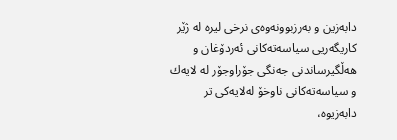دابه‌زین و به‌رزبوونه‌وه‌ی نرخی لیره‌ له‌ ژێر كاریگه‌ریی سیاسه‌ته‌كانی ئه‌ردۆغان و هه‌ڵگیرساندنی جه‌نگی جۆراوجۆر له‌ لایه‌ك و سیاسه‌ته‌كانی ناوخۆ له‌لایه‌كی تر دابه‌زیوه‌،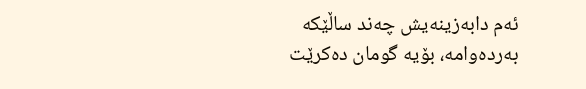ئه‌م دابه‌زینه‌یش چه‌ند ساڵێكه به‌رده‌وامه‌‌، بۆیه‌ گومان ده‌كرێت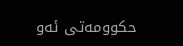حكوومه‌تی ئه‌و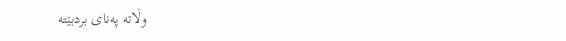وڵاته‌ په‌نای بردبێته‌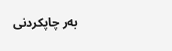به‌ر چاپكردنی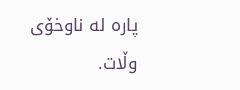پاره‌ له‌ ناوخۆی وڵات.